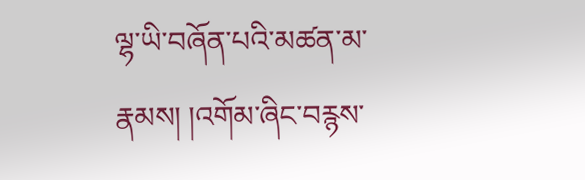ལྷ་ཡི་བཞོན་པའི་མཚན་མ་རྣམས། །འགོམ་ཞིང་བརྙས་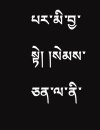པར་མི་བྱ་སྟེ། །སེམས་ཅན་ལ་ནི་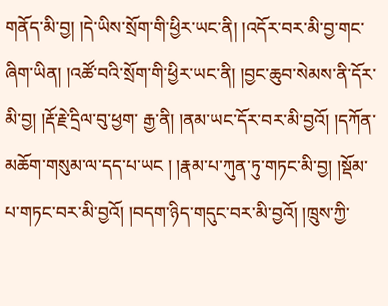གནོད་མི་བྱ། །དེ་ཡིས་སྲོག་གི་ཕྱིར་ཡང་ནི། །འདོར་བར་མི་བྱ་གང་ཞིག་ཡིན། །འཚོ་བའི་སྲོག་གི་ཕྱིར་ཡང་ནི། །བྱང་ཆུབ་སེམས་ནི་དོར་མི་བྱ། །རྡོ་རྗེ་དྲིལ་བུ་ཕྱག་ རྒྱ་ནི། །ནམ་ཡང་དོར་བར་མི་བྱའོ། །དཀོན་མཆོག་གསུམ་ལ་དད་པ་ཡང ། །རྣམ་པ་ཀུན་ཏུ་གཏང་མི་བྱ། །སྡོམ་པ་གཏང་བར་མི་བྱའོ། །བདག་ཉིད་གདུང་བར་མི་བྱའོ། །ཁྲུས་ཀྱི་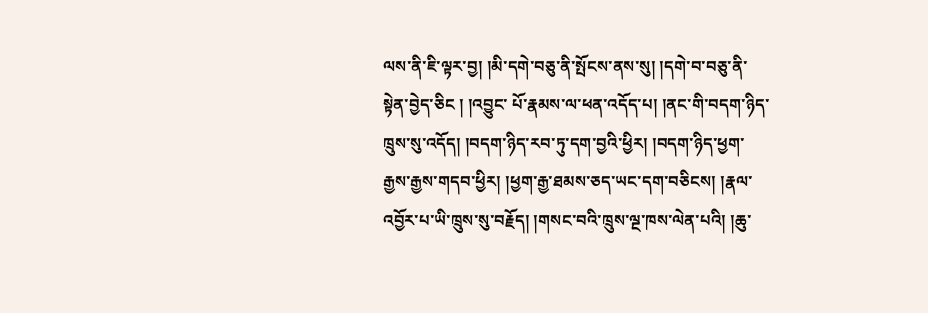ལས་ནི་ཇི་ལྟར་བྱ། །མི་དགེ་བཅུ་ནི་སྤོངས་ནས་སུ། །དགེ་བ་བཅུ་ནི་སྟེན་བྱེད་ཅིང ། །འབྱུང་ པོ་རྣམས་ལ་ཕན་འདོད་པ། །ནང་གི་བདག་ཉིད་ཁྲུས་སུ་འདོད། །བདག་ཉིད་རབ་ཏུ་དག་བྱའི་ཕྱིར། །བདག་ཉིད་ཕྱག་རྒྱས་རྒྱས་གདབ་ཕྱིར། །ཕྱག་རྒྱ་ཐམས་ཅད་ཡང་དག་བཅིངས། །རྣལ་འབྱོར་པ་ཡི་ཁྲུས་སུ་བརྗོད། །གསང་བའི་ཁྲུས་ལྔ་ཁས་ལེན་པའི། །ཆུ་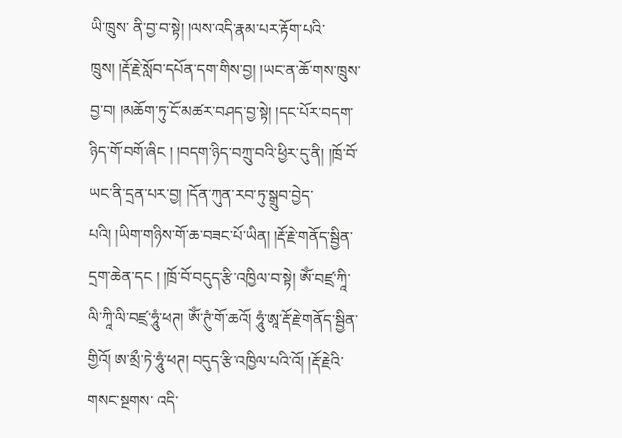ཡི་ཁྲུས་ ནི་བྱ་བ་སྟེ། །ལས་འདི་རྣམ་པར་རྟོག་པའི་ཁྲུས། །རྡོ་རྗེ་སློབ་དཔོན་དག་གིས་བྱ། །ཡང་ན་ཆོ་གས་ཁྲུས་བྱ་བ། །མཆོག་ཏུ་ངོ་མཚར་བཤད་བྱ་སྟེ། །དང་པོར་བདག་ཉིད་གོ་བགོ་ཞིང ། །བདག་ཉིད་བཀྲུ་བའི་ཕྱིར་དུ་ནི། །ཁྲོ་བོ་ཡང་ནི་དྲན་པར་བྱ། །དོན་ཀུན་རབ་ཏུ་སྒྲུབ་བྱེད་ པའི། །ཡིག་གཉིས་གོ་ཆ་བཟང་པོ་ཡིན། །རྡོ་རྗེ་གནོད་སྦྱིན་དྲག་ཆེན་དང ། །ཁྲོ་བོ་བདུད་རྩི་འཁྱིལ་བ་སྟེ། ཨོཾ་བཛྲ་ཀཱི་ལི་ཀཱི་ལི་བཛྲ་ཧཱུཾ་ཕཊ། ཨོཾ་ཊུཾ་གོ་ཆའོ། ཧཱུཾ་ཨཱ་རྡོ་རྗེ་གནོད་སྦྱིན་གྱིའོ། ཨ་མྲྀ་ཏེ་ཧཱུཾ་ཕཊ། བདུད་རྩི་འཁྱིལ་པའི་འོ། །རྡོ་རྗེའི་གསང་སྔགས་ འདི་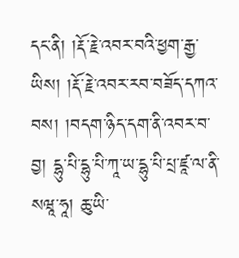དང་ནི། །རྡོ་རྗེ་འབར་བའི་ཕྱག་རྒྱ་ཡིས། །རྡོ་རྗེ་འབར་རབ་བཟོད་དཀའ་བས། །བདག་ཉིད་དག་ནི་འབར་བ་བྱ། དྷུ་པི་དྷུ་པི་ཀཱ་ཡ་དྷུ་པི་པྲ་ཛཱ་ལ་ནི་སཝཱ་ཧཱ། ཆུ་ཡི་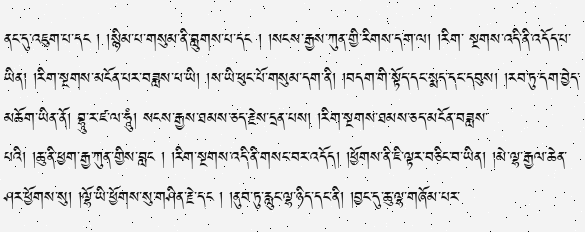ནང་དུ་འཇུག་པ་དང ། །སྙིམ་པ་གསུམ་ནི་བླུགས་པ་དང ། །སངས་རྒྱས་ཀུན་གྱི་རིགས་དག་ལ། །རིག་ སྔགས་འདི་ནི་འདོད་པ་ཡིན། །རིག་སྔགས་མངོན་པར་བཟླས་པ་ཡི། །ས་ཡི་ཕུང་པོ་གསུམ་དག་ནི། །བདག་གི་སྟོད་དང་སྨད་དང་དབུས། །རབ་ཏུ་དག་བྱེད་མཆོག་ཡིན་ནོ། བྷཱུ་ར་ཛ་ལ་ཧཱུཾ། སངས་རྒྱས་ཐམས་ཅད་རྗེས་དྲན་པས། །རིག་སྔགས་ཐམས་ཅད་མངོན་བཟླས་
པའི། །ཆུ་ནི་ཕྱག་རྒྱ་ཀུན་གྱིས་བླང ། །རིག་སྔགས་འདི་ནི་གསང་བར་འདོད། །ཕྱོགས་ནི་ཇི་ལྟར་བཅིང་བ་ཡིན། །མེ་ལྷ་རྒྱལ་ཆེན་ཤར་ཕྱོགས་སུ། །ལྷོ་ཡི་ཕྱོགས་སུ་གཤིན་རྗེ་དང ། །ནུབ་ཏུ་རླུང་ལྷ་ཉིད་དང་ནི། །བྱང་དུ་ཆུ་ལྷ་གཞོམ་པར་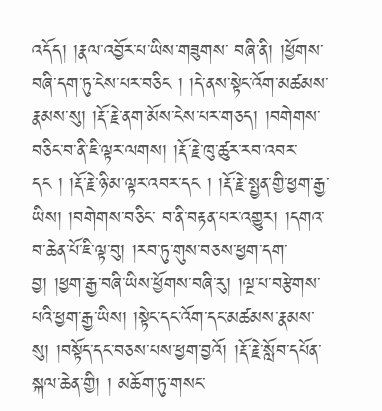འདོད། །རྣལ་འབྱོར་པ་ཡིས་གཟུགས་ བཞི་ནི། །ཕྱོགས་བཞི་དག་ཏུ་ངེས་པར་བཅིང ། །དེ་ནས་སྟེང་འོག་མཚམས་རྣམས་སུ། །རྡོ་རྗེ་ནག་མོས་ངེས་པར་གཅད། །བགེགས་བཅིང་བ་ནི་ཇི་ལྟར་ལགས། །རྡོ་རྗེ་ཁུ་ཚུར་རབ་འབར་དང ། །རྡོ་རྗེ་ཉི་མ་ལྟར་འབར་དང ། །རྡོ་རྗེ་སྤྱན་གྱི་ཕྱག་རྒྱ་ཡིས། །བགེགས་བཅིང་ བ་ནི་བརྟན་པར་འགྱུར། །དགའ་བ་ཆེན་པོ་ཇི་ལྟ་བུ། །རབ་ཏུ་གུས་བཅས་ཕྱག་དག་བྱ། །ཕྱག་རྒྱ་བཞི་ཡིས་ཕྱོགས་བཞི་རུ། །ལྔ་པ་བརྩེགས་པའི་ཕྱག་རྒྱ་ཡིས། །སྟེང་དང་འོག་དང་མཚམས་རྣམས་སུ། །བསྟོད་དང་བཅས་པས་ཕྱག་བྱའོ། །རྡོ་རྗེ་སློབ་དཔོན་སྐལ་ཆེན་གྱི། ། མཆོག་ཏུ་གསང་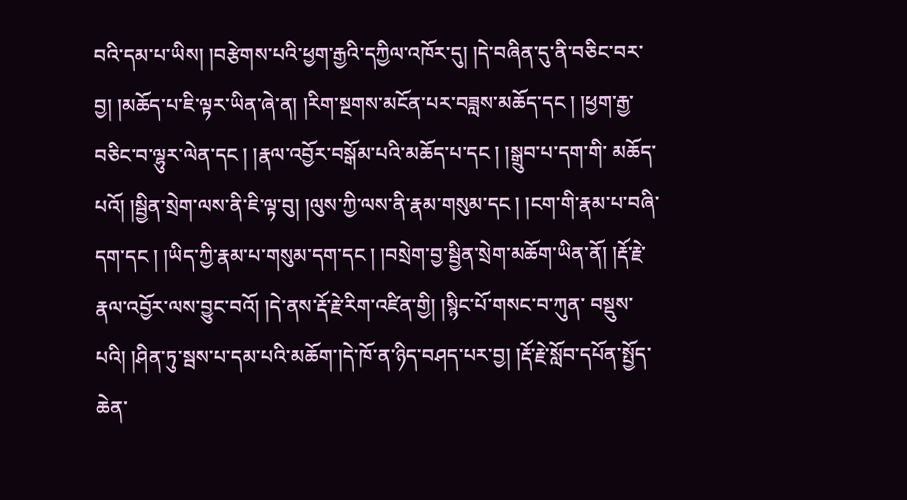བའི་དམ་པ་ཡིས། །བརྩེགས་པའི་ཕྱག་རྒྱའི་དཀྱིལ་འཁོར་དུ། །དེ་བཞིན་དུ་ནི་བཅིང་བར་བྱ། །མཆོད་པ་ཇི་ལྟར་ཡིན་ཞེ་ན། །རིག་སྔགས་མངོན་པར་བཟླས་མཆོད་དང ། །ཕྱག་རྒྱ་བཅིང་བ་ལྷུར་ལེན་དང ། །རྣལ་འབྱོར་བསྒོམ་པའི་མཆོད་པ་དང ། །སྒྲུབ་པ་དག་གི་ མཆོད་པའོ། །སྦྱིན་སྲེག་ལས་ནི་ཇི་ལྟ་བུ། །ལུས་ཀྱི་ལས་ནི་རྣམ་གསུམ་དང ། །ངག་གི་རྣམ་པ་བཞི་དག་དང ། །ཡིད་ཀྱི་རྣམ་པ་གསུམ་དག་དང ། །བསྲེག་བྱ་སྦྱིན་སྲེག་མཆོག་ཡིན་ནོ། །རྡོ་རྗེ་རྣལ་འབྱོར་ལས་བྱུང་བའོ། །དེ་ནས་རྡོ་རྗེ་རིག་འཛིན་གྱི། །སྙིང་པོ་གསང་བ་ཀུན་ བསྡུས་པའི། །ཤིན་ཏུ་སྦས་པ་དམ་པའི་མཆོག་།དེ་ཁོ་ན་ཉིད་བཤད་པར་བྱ། །རྡོ་རྗེ་སློབ་དཔོན་སྤྱོད་ཆེན་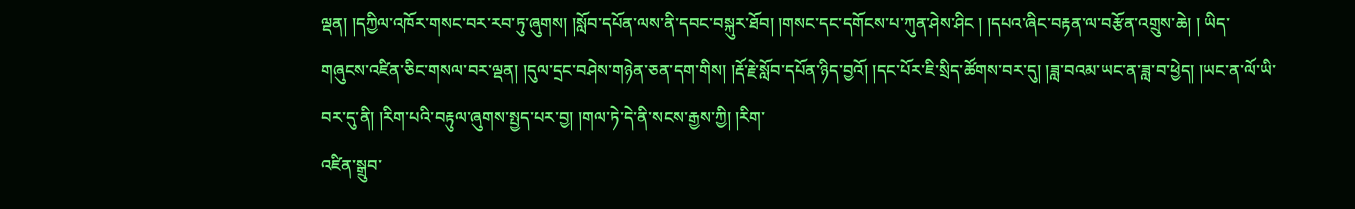ལྡན། །དཀྱིལ་འཁོར་གསང་བར་རབ་ཏུ་ཞུགས། །སློབ་དཔོན་ལས་ནི་དབང་བསྐུར་ཐོབ། །གསང་དང་དགོངས་པ་ཀུན་ཤེས་ཤིང ། །དཔའ་ཞིང་བརྟན་ལ་བརྩོན་འགྲུས་ཆེ། ། ཡིད་གཞུངས་འཛིན་ཅིང་གསལ་བར་ལྡན། །དུལ་དྲང་བཤེས་གཉེན་ཅན་དག་གིས། །རྡོ་རྗེ་སློབ་དཔོན་ཉིད་བྱའོ། །དང་པོར་ཇི་སྲིད་ཚོགས་བར་དུ། །ཟླ་བའམ་ཡང་ན་ཟླ་བ་ཕྱེད། །ཡང་ན་ལོ་ཡི་བར་དུ་ནི། །རིག་པའི་བརྟུལ་ཞུགས་སྤྱད་པར་བྱ། །གལ་ཏེ་དེ་ནི་སངས་རྒྱས་ཀྱི། །རིག་
འཛིན་སྒྲུབ་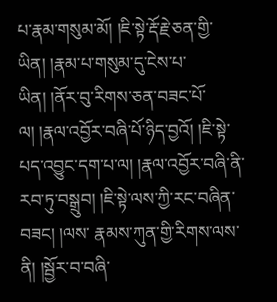པ་རྣམ་གསུམ་མོ། །ཇི་སྟེ་རྡོ་རྗེ་ཅན་གྱི་ཡིན། །རྣམ་པ་གསུམ་དུ་ངེས་པ་ཡིན། །ནོར་བུ་རིགས་ཅན་བཟང་པོ་ལ། །རྣལ་འབྱོར་བཞི་པོ་ཉིད་བྱའོ། །ཇི་སྟེ་པད་འབྱུང་དག་པ་ལ། །རྣལ་འབྱོར་བཞི་ནི་རབ་ཏུ་བསྒྲུབ། །ཇི་སྟེ་ལས་ཀྱི་རང་བཞིན་བཟང། །ལས་ རྣམས་ཀུན་གྱི་རིགས་ལས་ནི། །སྦྱོར་བ་བཞི་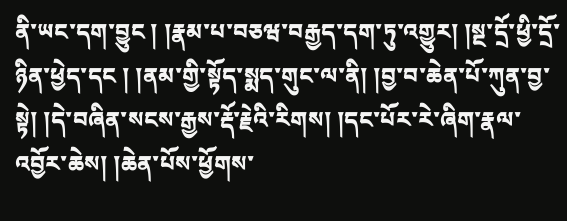ནི་ཡང་དག་བྱུང ། །རྣམ་པ་བཅཝ་བརྒྱད་དག་ཏུ་འགྱུར། །སྔ་དྲོ་ཕྱི་དྲོ་ཉིན་ཕྱེད་དང ། །ནམ་གྱི་སྟོད་སྨད་གུང་ལ་ནི། །བྱ་བ་ཆེན་པོ་ཀུན་བྱ་སྟེ། །དེ་བཞིན་སངས་རྒྱས་རྡོ་རྗེའི་རིགས། །དང་པོར་རེ་ཞིག་རྣལ་འབྱོར་ཆེས། །ཆེན་པོས་ཕྱོགས་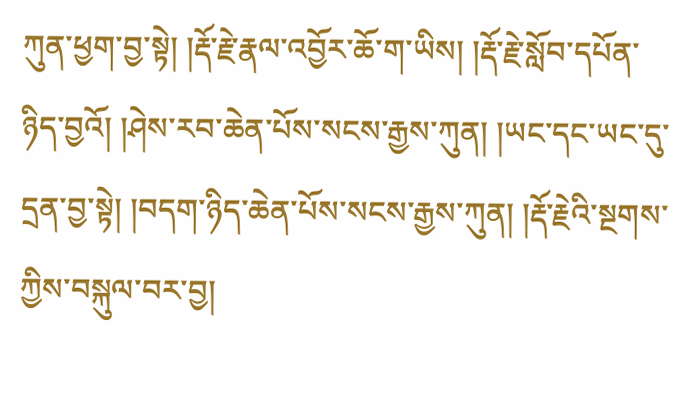ཀུན་ཕྱག་བྱ་སྟེ། །རྡོ་རྗེ་རྣལ་འབྱོར་ཆོ་ག་ཡིས། །རྡོ་རྗེ་སློབ་དཔོན་ཉིད་བྱའོ། །ཤེས་རབ་ཆེན་པོས་སངས་རྒྱས་ཀུན། །ཡང་དང་ཡང་དུ་དྲན་བྱ་སྟེ། །བདག་ཉིད་ཆེན་པོས་སངས་རྒྱས་ཀུན། །རྡོ་རྗེའི་སྔགས་ཀྱིས་བསྐུལ་བར་བྱ།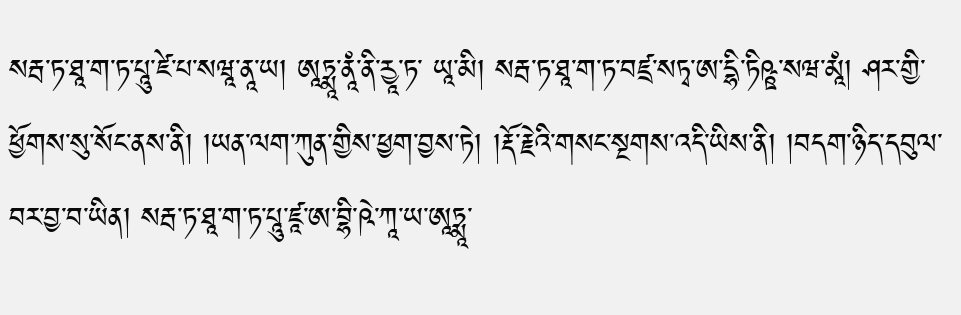སརྦ་ཏ་ཐཱ་ག་ཏ་པཱུ་ཛེ་པ་སཝཱ་ནཱ་ཡ། ཨཱཏྨཱ་ནཱཾ་ནི་རྱཱ་ཏ་ ཡཱ་མི། སརྦ་ཏ་ཐཱ་ག་ཏ་བཛྲ་སཏྭ་ཨ་དྷི་ཏིཥྛ་སཝ་མཱཾ། ཤར་གྱི་ཕྱོགས་སུ་སོང་ནས་ནི། །ཡན་ལག་ཀུན་གྱིས་ཕྱག་བྱས་ཏེ། །རྡོ་རྗེའི་གསང་སྔགས་འདི་ཡིས་ནི། །བདག་ཉིད་དབུལ་བར་བྱ་བ་ཡིན། སརྦ་ཏ་ཐཱ་ག་ཏ་པཱུ་ཛཱ་ཨ་བྷི་ཥེ་ཀཱ་ཡ་ཨཱཏྨཱ་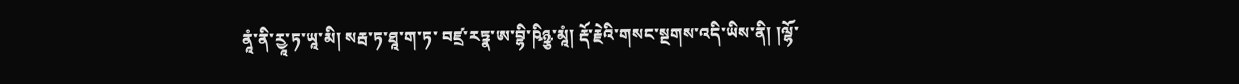ནཱཾ་ནི་རྱཱ་ཏ་ཡཱ་མི། སརྦ་ཏ་ཐཱ་ག་ཏ་ བཛྲ་རཏྣ་ཨ་བྷི་ཥིཉྩ་མཱཾ། རྡོ་རྗེའི་གསང་སྔགས་འདི་ཡིས་ནི། །ལྷོ་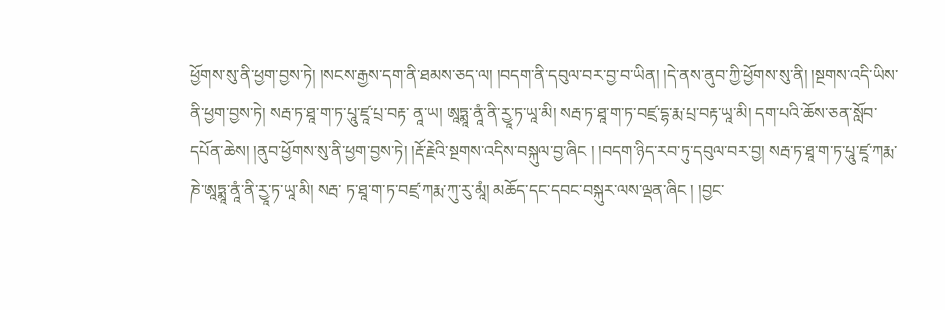ཕྱོགས་སུ་ནི་ཕྱག་བྱས་ཏེ། །སངས་རྒྱས་དག་ནི་ཐམས་ཅད་ལ། །བདག་ནི་དབུལ་བར་བྱ་བ་ཡིན། །དེ་ནས་ནུབ་ཀྱི་ཕྱོགས་སུ་ནི། །སྔགས་འདི་ཡིས་ནི་ཕྱག་བྱས་ཏེ། སརྦ་ཏ་ཐཱ་ག་ཏ་པཱུ་ཛཱ་པྲ་བརྟ་ ནཱ་ཡ། ཨཱཏྨཱ་ནཱཾ་ནི་རྱཱ་ཏ་ཡཱ་མི། སརྦ་ཏ་ཐཱ་ག་ཏ་བཛྲ་དྷ་རྨ་པྲ་བརྟ་ཡཱ་མི། དག་པའི་ཆོས་ཅན་སློབ་དཔོན་ཆེས། །ནུབ་ཕྱོགས་སུ་ནི་ཕྱག་བྱས་ཏེ། །རྡོ་རྗེའི་སྔགས་འདིས་བསྐུལ་བྱ་ཞིང ། །བདག་ཉིད་རབ་ཏུ་དབུལ་བར་བྱ། སརྦ་ཏ་ཐཱ་ག་ཏ་པཱུ་ཛཱ་ཀརྨ་ཎེ་ཨཱཏྨཱ་ནཱཾ་ནི་རྱཱ་ཏ་ཡཱ་མི། སརྦ་ ཏ་ཐཱ་ག་ཏ་བཛྲ་ཀརྨ་ཀུ་རུ་མཱཾ། མཆོད་དང་དབང་བསྐུར་ལས་ལྡན་ཞིང ། །བྱང་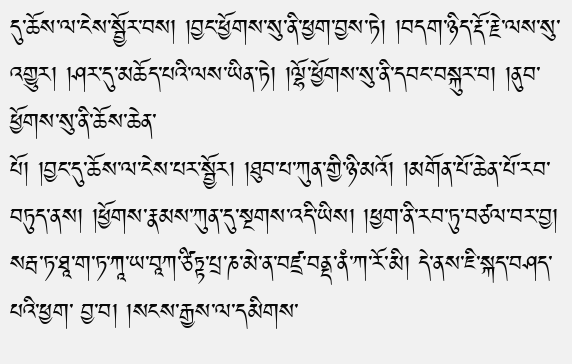དུ་ཆོས་ལ་ངེས་སྦྱོར་བས། །བྱང་ཕྱོགས་སུ་ནི་ཕྱག་བྱས་ཏེ། །བདག་ཉིད་རྡོ་རྗེ་ལས་སུ་འགྱུར། །ཤར་དུ་མཆོད་པའི་ལས་ཡིན་ཏེ། །ལྷོ་ཕྱོགས་སུ་ནི་དབང་བསྐུར་བ། །ནུབ་ཕྱོགས་སུ་ནི་ཆོས་ཆེན་
པོ། །བྱང་དུ་ཆོས་ལ་ངེས་པར་སྦྱོར། །ཐུབ་པ་ཀུན་གྱི་ཉི་མའོ། །མགོན་པོ་ཆེན་པོ་རབ་བཏུད་ནས། །ཕྱོགས་རྣམས་ཀུན་དུ་སྔགས་འདི་ཡིས། །ཕྱག་ནི་རབ་ཏུ་བཙལ་བར་བྱ། སརྦ་ཏ་ཐཱ་ག་ཏ་ཀཱ་ཡ་བཱཀ་ཙིཏྟ་པྲ་ཎ་མེ་ན་བཛྲ་བནྡ་ནཾ་ཀ་རོ་མི། དེ་ནས་ཇི་སྐད་བཤད་པའི་ཕྱག་ བྱ་བ། །སངས་རྒྱས་ལ་དམིགས་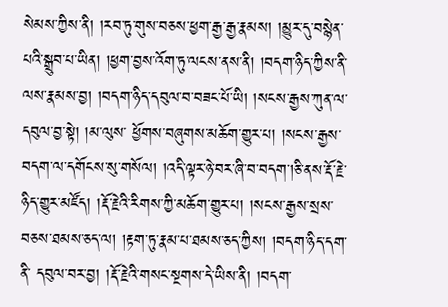སེམས་ཀྱིས་ནི། །རབ་ཏུ་གུས་བཅས་ཕྱག་རྒྱ་རྒྱ་རྣམས། །མྱུར་དུ་བསྙེན་པའི་སྒྲུབ་པ་ཡིན། །ཕྱག་བྱས་འོག་ཏུ་ལངས་ནས་ནི། །བདག་ཉིད་ཀྱིས་ནི་ལས་རྣམས་བྱ། །བདག་ཉིད་དབུལ་བ་བཟང་པོ་ཡི། །སངས་རྒྱས་ཀུན་ལ་དབུལ་བྱ་སྟེ། །མ་ལུས་ ཕྱོགས་བཞུགས་མཆོག་གྱུར་པ། །སངས་རྒྱས་བདག་ལ་དགོངས་སུ་གསོལ། །འདི་ལྟར་ཉེ་བར་ཞི་བ་བདག་།ཅི་ནས་རྡོ་རྗེ་ཉིད་གྱུར་མཛོད། །རྡོ་རྗེའི་རིགས་ཀྱི་མཆོག་གྱུར་པ། །སངས་རྒྱས་སྲས་བཅས་ཐམས་ཅད་ལ། །རྟག་ཏུ་རྣམ་པ་ཐམས་ཅད་ཀྱིས། །བདག་ཉིད་དག་ནི་ དབུལ་བར་བྱ། །རྡོ་རྗེའི་གསང་སྔགས་དེ་ཡིས་ནི། །བདག་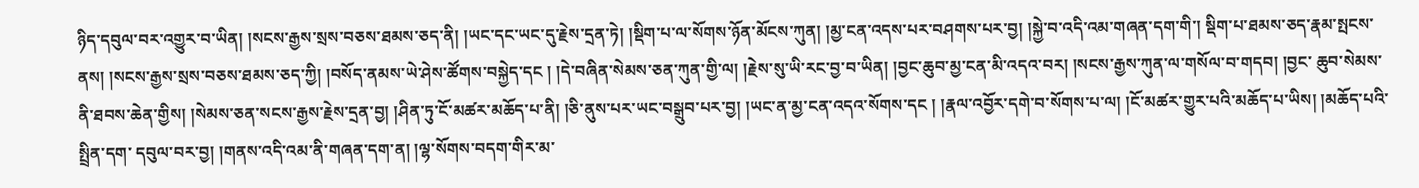ཉིད་དབུལ་བར་འགྱུར་བ་ཡིན། །སངས་རྒྱས་སྲས་བཅས་ཐམས་ཅད་ནི། །ཡང་དང་ཡང་དུ་རྗེས་དྲན་ཏེ། །སྡིག་པ་ལ་སོགས་ཉོན་མོངས་ཀུན། །མྱ་ངན་འདས་པར་བཤགས་པར་བྱ། །སྐྱེ་བ་འདི་འམ་གཞན་དག་གི་། སྡིག་པ་ཐམས་ཅད་རྣམ་སྤངས་ནས། །སངས་རྒྱས་སྲས་བཅས་ཐམས་ཅད་ཀྱི། །བསོད་ནམས་ཡེ་ཤེས་ཚོགས་བསྐྱེད་དང ། །དེ་བཞིན་སེམས་ཅན་ཀུན་གྱི་ལ། །རྗེས་སུ་ཡི་རང་བྱ་བ་ཡིན། །བྱང་ཆུབ་མྱ་ངན་མི་འདའ་བར། །སངས་རྒྱས་ཀུན་ལ་གསོལ་བ་གདབ། །བྱང་ ཆུབ་སེམས་ནི་ཐབས་ཆེན་གྱིས། །སེམས་ཅན་སངས་རྒྱས་རྗེས་དྲན་བྱ། །ཤིན་ཏུ་ངོ་མཚར་མཆོད་པ་ནི། །ཅི་ནུས་པར་ཡང་བསྒྲུབ་པར་བྱ། །ཡང་ན་མྱ་ངན་འདའ་སོགས་དང ། །རྣལ་འབྱོར་དགེ་བ་སོགས་པ་ལ། །ངོ་མཚར་གྱུར་པའི་མཆོད་པ་ཡིས། །མཆོད་པའི་སྤྲིན་དག་ དབུལ་བར་བྱ། །གནས་འདི་འམ་ནི་གཞན་དག་ན། །ལྷ་སོགས་བདག་གིར་མ་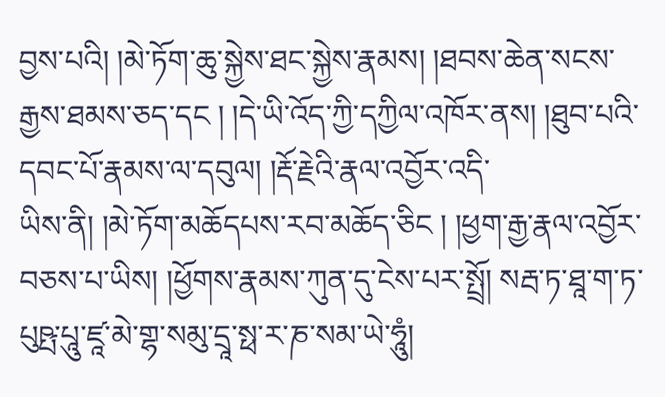བྱས་པའི། །མེ་ཏོག་ཆུ་སྐྱེས་ཐང་སྐྱེས་རྣམས། །ཐབས་ཆེན་སངས་རྒྱས་ཐམས་ཅད་དང ། །དེ་ཡི་འོད་ཀྱི་དཀྱིལ་འཁོར་ནས། །ཐུབ་པའི་དབང་པོ་རྣམས་ལ་དབུལ། །རྡོ་རྗེའི་རྣལ་འབྱོར་འདི་
ཡིས་ནི། །མེ་ཏོག་མཆོདཔས་རབ་མཆོད་ཅིང ། །ཕྱག་རྒྱ་རྣལ་འབྱོར་བཅས་པ་ཡིས། །ཕྱོགས་རྣམས་ཀུན་དུ་ངེས་པར་སྤྲོ། སརྦ་ཏ་ཐཱ་ག་ཏ་པུཥྤ་པཱུ་ཛཱ་མེ་གྷ་སམུ་དྲཱ་སྥ་ར་ཎ་སམ་ཡེ་ཧཱུཾ།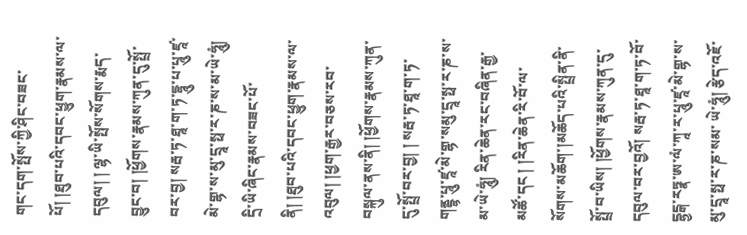གང་དག་སྤོས་ཀྱི་ཤིང་བཟང་པོ། །ཐུབ་པའི་དབང་ཕྱུག་རྣམས་ལ་དབུལ། ། ལྷ་ཡི་སྤོས་སོགས་རྨད་བྱུང་བ། །ཕྱོགས་རྣམས་ཀུན་དུ་སྤྲོ་བར་བྱ། སརྦ་ཏ་ཐཱ་ག་ཏ་དྷཱུ་པ་པཱུ་ཛཱ་མེ་གྷ་ས་མུ་དྲཱ་སྥ་ར་ཎ་ས་མ་ཡེ་ཧཱུཾ། དྲི་ཡི་ཞིང་རྣམས་བཟང་པོ་ནི། །ཐུབ་པའི་དབང་ཕྱུག་རྣམས་ལ་འབུལ། །ཕྱག་རྒྱར་བཅས་རབ་བསྐུལ་ནས་ནི། །ཕྱོགས་རྣམས་ཀུན་དུ་སྤྲོ་བར་བྱ། ། སརྦ་ཏ་ཐཱ་ག་ཏ་གནྡྷ་པཱུ་ཛཱ་མེ་གྷ་སམུ་དྲཱ་སྥ་ར་ཎ་ས་མ་ཡེ་ཧཱུཾ། རིན་ཆེན་རང་བཞིན་རྒྱ་མཚོ་དང ། །རིན་ཆེན་རི་བོ་ལ་སོགས་མཆོག་།མཆོད་པའི་སྤྲིན་ནི་སྤྲོ་བ་ཡིས། །ཕྱོགས་རྣམས་ཀུན་དུ་དབུལ་བར་བྱའོ། སརྦ་ཏ་ཐཱ་ག་ཏ་བོ་དྷྱངྒ་རཏྣ་ཨ་ལཾ་ཀཱ་ར་པཱུ་ཛཱ་མེ་གྷ་ས་མུ་དྲཱ་སྥ་ར་ཎ་སམ་ ཡེ་ཧཱུཾ། རྩེད་འཇོ་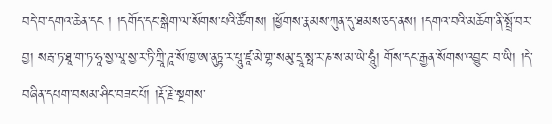བདེ་བ་དགའ་ཆེན་དང ། །དགོད་དང་སྒེག་ལ་སོགས་པའི་ཚོགས། །ཕྱོགས་རྣམས་ཀུན་དུ་ཐམས་ཅད་ནས། །དགའ་བའི་མཆོག་ནི་སྤྲོ་བར་བྱ། སརྦ་ཏ་ཐཱ་ག་ཏ་ཧཱ་སྱ་ལཱ་སྱ་ར་ཏི་ཀྲཱི་ཌཱ་སོ་ཁྱ་ཨ་ནུཏྟ་ར་པཱུ་ཛཱ་མེ་གྷ་སམུ་དྲཱ་སྥ་ར་ཎ་ས་མ་ཡེ་ཧཱུཾ། གོས་དང་རྒྱན་སོགས་འབྱུང་ བ་ཡི། །དེ་བཞིན་དཔག་བསམ་ཤིང་བཟང་པོ། །རྡོ་རྗེ་སྔགས་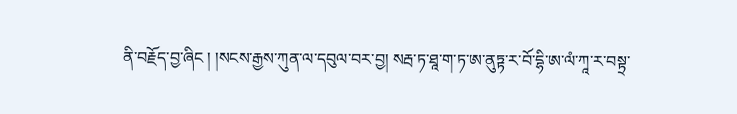ནི་བརྗོད་བྱ་ཞིང ། །སངས་རྒྱས་ཀུན་ལ་དབུལ་བར་བྱ། སརྦ་ཏ་ཐཱ་ག་ཏ་ཨ་ནུཏྟ་ར་བོ་དྷི་ཨ་ལཾ་ཀཱ་ར་བསྟྲ་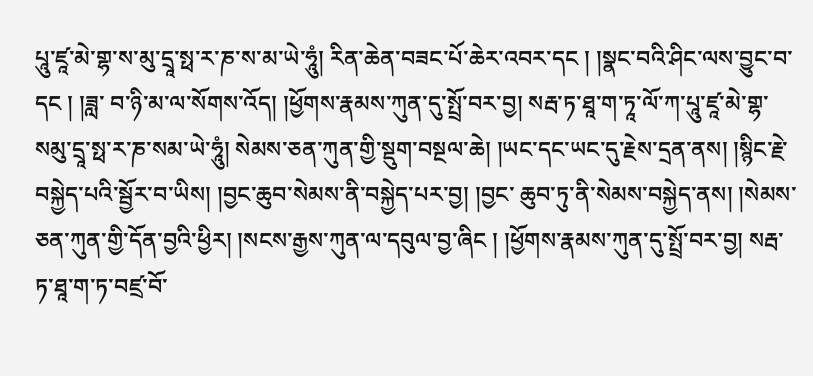པཱུ་ཛཱ་མེ་གྷ་ས་མུ་དྲཱ་སྥ་ར་ཎ་ས་མ་ཡེ་ཧཱུཾ། རིན་ཆེན་བཟང་པོ་ཆེར་འབར་དང ། །སྣང་བའི་ཤིང་ལས་བྱུང་བ་དང ། །ཟླ་ བ་ཉི་མ་ལ་སོགས་འོད། །ཕྱོགས་རྣམས་ཀུན་དུ་སྤྲོ་བར་བྱ། སརྦ་ཏ་ཐཱ་ག་ཏཱ་ལོ་ཀ་པཱུ་ཛཱ་མེ་གྷ་སམུ་དྲཱ་སྥ་ར་ཎ་སམ་ཡེ་ཧཱུཾ། སེམས་ཅན་ཀུན་གྱི་སྡུག་བསྔལ་ཆེ། །ཡང་དང་ཡང་དུ་རྗེས་དྲན་ནས། །སྙིང་རྗེ་བསྐྱེད་པའི་སྦྱོར་བ་ཡིས། །བྱང་ཆུབ་སེམས་ནི་བསྐྱེད་པར་བྱ། །བྱང་ ཆུབ་ཏུ་ནི་སེམས་བསྐྱེད་ནས། །སེམས་ཅན་ཀུན་གྱི་དོན་བྱའི་ཕྱིར། །སངས་རྒྱས་ཀུན་ལ་དབུལ་བྱ་ཞིང ། །ཕྱོགས་རྣམས་ཀུན་དུ་སྤྲོ་བར་བྱ། སརྦ་ཏ་ཐཱ་ག་ཏ་བཛྲ་བོ་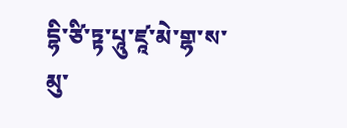དྷི་ཙི་ཏྟ་པཱུ་ཛཱ་མེ་གྷ་ས་མུ་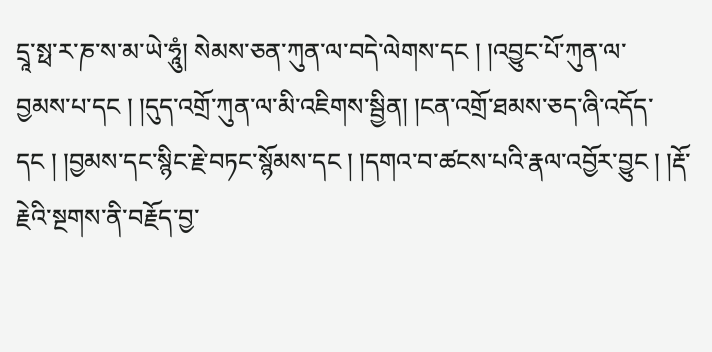དྲཱ་སྥ་ར་ཎ་ས་མ་ཡེ་ཧཱུཾ། སེམས་ཅན་ཀུན་ལ་བདེ་ལེགས་དང ། །འབྱུང་པོ་ཀུན་ལ་
བྱམས་པ་དང ། །དུད་འགྲོ་ཀུན་ལ་མི་འཇིགས་སྦྱིན། །ངན་འགྲོ་ཐམས་ཅད་ཞི་འདོད་དང ། །བྱམས་དང་སྙིང་རྗེ་བཏང་སྙོམས་དང ། །དགའ་བ་ཚངས་པའི་རྣལ་འབྱོར་བྱུང ། །རྡོ་རྗེའི་སྔགས་ནི་བརྗོད་བྱ་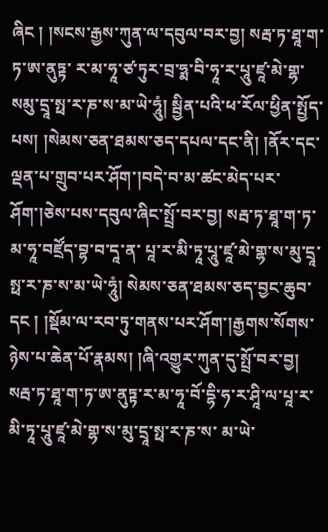ཞིང ། །སངས་རྒྱས་ཀུན་ལ་དབུལ་བར་བྱ། སརྦ་ཏ་ཐཱ་ག་ཏ་ཨ་ནུཏྟ་ ར་མ་ཧཱ་ཙ་ཏུར་བྲ་ཧྨ་བི་ཧཱ་ར་པཱུ་ཛཱ་མེ་གྷ་སམུ་དྲཱ་སྥ་ར་ཎ་ས་མ་ཡེ་ཧཱུཾ། སྦྱིན་པའི་ཕ་རོལ་ཕྱིན་སྤྱོད་པས། །སེམས་ཅན་ཐམས་ཅད་དཔལ་དང་ནི། །ནོར་དང་ལྡན་པ་གྲུབ་པར་ཤོག་།བདེ་བ་མ་ཚང་མེད་པར་ཤོག་།ཅེས་པས་དབུལ་ཞིང་སྤྲོ་བར་བྱ། སརྦ་ཏ་ཐཱ་ག་ཏ་མ་ཧཱ་བཛྲོད་བྷ་བ་དཱ་ན་ པཱ་ར་མི་ཏཱ་པཱུ་ཛཱ་མེ་གྷ་ས་མུ་དྲཱ་སྥ་ར་ཎ་ས་མ་ཡེ་ཧཱུཾ། སེམས་ཅན་ཐམས་ཅད་བྱང་ཆུབ་དང ། །སྡོམ་ལ་རབ་ཏུ་གནས་པར་ཤོག་།རྒྱགས་སོགས་ཉེས་པ་ཆེན་པོ་རྣམས། །ཞི་འགྱུར་ཀུན་དུ་སྤྲོ་བར་བྱ། སརྦ་ཏ་ཐཱ་ག་ཏ་ཨ་ནུཏྟ་ར་མ་ཧཱ་བོ་དྷི་ཧ་ར་ཤཱི་ལ་པཱ་ར་མི་ཏཱ་པཱུ་ཛཱ་མེ་གྷ་ས་མུ་དྲཱ་སྥ་ར་ཎ་ས་ མ་ཡེ་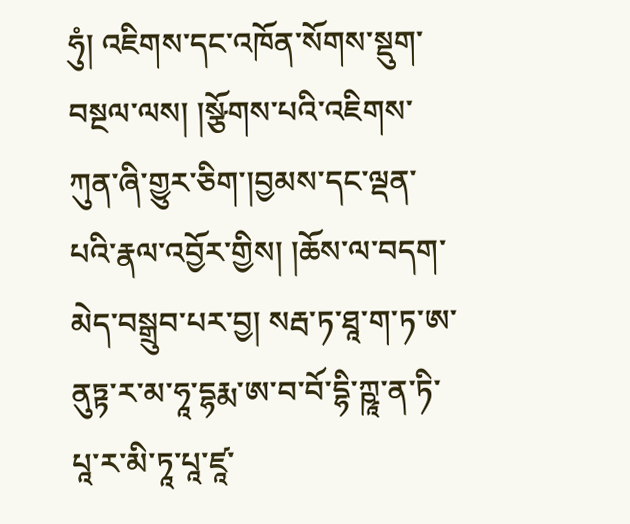ཧུཾ། འཇིགས་དང་འཁོན་སོགས་སྡུག་བསྔལ་ལས། །སྩོགས་པའི་འཇིགས་ཀུན་ཞི་གྱུར་ཅིག་།བྱམས་དང་ལྡན་པའི་རྣལ་འབྱོར་གྱིས། །ཆོས་ལ་བདག་མེད་བསྒྲུབ་པར་བྱ། སརྦ་ཏ་ཐཱ་ག་ཏ་ཨ་ནུཏྟ་ར་མ་ཧཱ་དྷརྨ་ཨ་བ་བོ་དྷི་ཀྵཱ་ན་ཏི་པཱ་ར་མི་ཏཱ་པཱ་ཛཱ་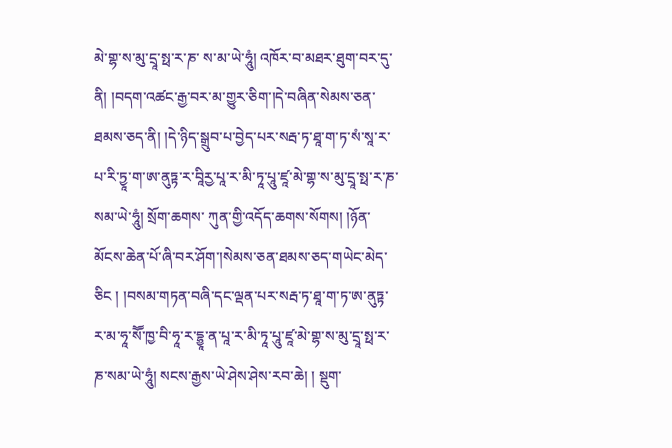མེ་གྷ་ས་མུ་དྲཱ་སྥ་ར་ཎ་ ས་མ་ཡེ་ཧཱུཾ། འཁོར་བ་མཐར་ཐུག་བར་དུ་ནི། །བདག་འཚང་རྒྱ་བར་མ་གྱུར་ཅིག་།དེ་བཞིན་སེམས་ཅན་ཐམས་ཅད་ནི། །དེ་ཉིད་སྒྲུབ་པ་བྱེད་པར་སརྦ་ཏ་ཐཱ་ག་ཏ་སཾ་སཱ་ར་པ་རི་ཏྱཱ་ག་ཨ་ནུཏྟ་ར་བཱིརྱ་པཱ་ར་མི་ཏཱ་པཱུ་ཛཱ་མེ་གྷ་ས་མུ་དྲཱ་སྥ་ར་ཎ་སམ་ཡེ་ཧཱུཾ། སྲོག་ཆགས་ ཀུན་གྱི་འདོད་ཆགས་སོགས། །ཉོན་མོངས་ཆེན་པོ་ཞི་བར་ཤོག་།སེམས་ཅན་ཐམས་ཅད་གཡེང་མེད་ཅིང ། །བསམ་གཏན་བཞི་དང་ལྡན་པར་སརྦ་ཏ་ཐཱ་ག་ཏ་ཨ་ནུཏྟ་ར་མ་ཧཱ་སཽ་ཁྱ་བི་ཧཱ་ར་དྷྱཱ་ན་པཱ་ར་མི་ཏཱ་པཱུ་ཛཱ་མེ་གྷ་ས་མུ་དྲཱ་སྥ་ར་ཎ་སམ་ཡེ་ཧཱུཾ། སངས་རྒྱས་ཡེ་ཤེས་ཤེས་རབ་ཆེ། ། སྡུག་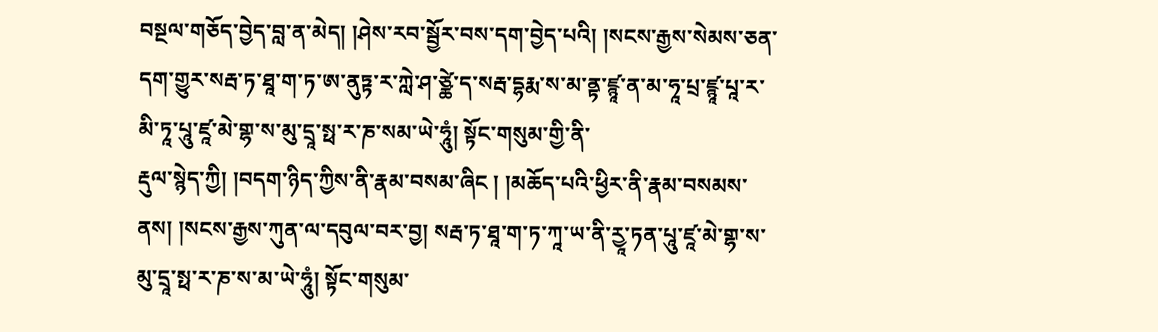བསྔལ་གཅོད་བྱེད་བླ་ན་མེད། །ཤེས་རབ་སྦྱོར་བས་དག་བྱེད་པའི། །སངས་རྒྱས་སེམས་ཅན་དག་གྱུར་སརྦ་ཏ་ཐཱ་ག་ཏ་ཨ་ནུཏྟ་ར་ཀླེ་ཤ་ཙྪེ་ད་སརྦ་དྷརྨ་ས་མ་ནྟ་ཛྙཱ་ན་མ་ཧཱ་པྲ་ཛྙཱ་པཱ་ར་མི་ཏཱ་པཱུ་ཛཱ་མེ་གྷ་ས་མུ་དྲཱ་སྥ་ར་ཎ་སམ་ཡེ་ཧཱུཾ། སྟོང་གསུམ་གྱི་ནི་
རྡུལ་སྙེད་ཀྱི། །བདག་ཉིད་ཀྱིས་ནི་རྣམ་བསམ་ཞིང ། །མཆོད་པའི་ཕྱིར་ནི་རྣམ་བསམས་ནས། །སངས་རྒྱས་ཀུན་ལ་དབུལ་བར་བྱ། སརྦ་ཏ་ཐཱ་ག་ཏ་ཀཱ་ཡ་ནི་རྱཱ་ཏན་པཱུ་ཛཱ་མེ་གྷ་ས་མུ་དྲཱ་སྥ་ར་ཎ་ས་མ་ཡེ་ཧཱུཾ། སྟོང་གསུམ་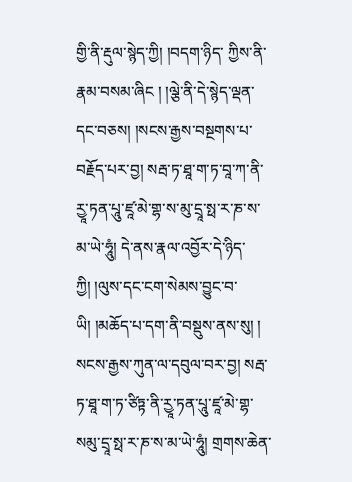གྱི་ནི་རྡུལ་སྙེད་ཀྱི། །བདག་ཉིད་ ཀྱིས་ནི་རྣམ་བསམ་ཞིང ། །ལྕེ་ནི་དེ་སྙེད་ལྡན་དང་བཅས། །སངས་རྒྱས་བསྔགས་པ་བརྗོད་པར་བྱ། སརྦ་ཏ་ཐཱ་ག་ཏ་བཱ་ཀ་ནི་རྱཱ་ཏན་པཱུ་ཛཱ་མེ་གྷ་ས་མུ་དྲཱ་སྥ་ར་ཎ་ས་མ་ཡེ་ཧཱུཾ། དེ་ནས་རྣལ་འབྱོར་དེ་ཉིད་ཀྱི། །ལུས་དང་ངག་སེམས་བྱུང་བ་ཡི། །མཆོད་པ་དག་ནི་བསྡུས་ནས་སུ། ། སངས་རྒྱས་ཀུན་ལ་དབུལ་བར་བྱ། སརྦ་ཏ་ཐཱ་ག་ཏ་ཙིཏྟ་ནི་རྱཱ་ཏན་པཱུ་ཛཱ་མེ་གྷ་སམུ་དྲཱ་སྥ་ར་ཎ་ས་མ་ཡེ་ཧཱུཾ། གྲགས་ཆེན་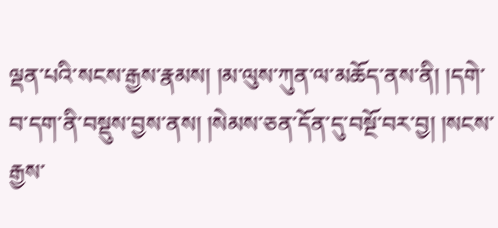ལྡན་པའི་སངས་རྒྱས་རྣམས། །མ་ལུས་ཀུན་ལ་མཆོད་ནས་ནི། །དགེ་བ་དག་ནི་བསྡུས་བྱས་ནས། །སེམས་ཅན་དོན་དུ་བསྔོ་བར་བྱ། །སངས་རྒྱས་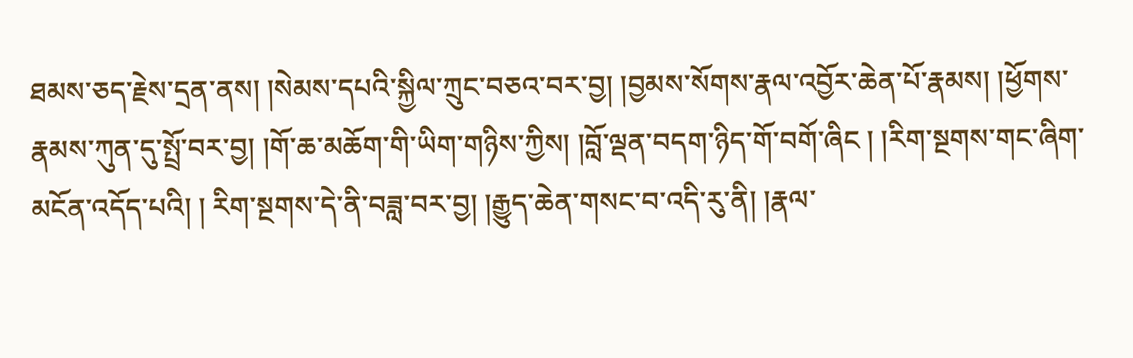ཐམས་ཅད་རྗེས་དྲན་ནས། །སེམས་དཔའི་སྐྱིལ་ཀྲུང་བཅའ་བར་བྱ། །བྱམས་སོགས་རྣལ་འབྱོར་ཆེན་པོ་རྣམས། །ཕྱོགས་རྣམས་ཀུན་དུ་སྤྲོ་བར་བྱ། །གོ་ཆ་མཆོག་གི་ཡིག་གཉིས་ཀྱིས། །བློ་ལྡན་བདག་ཉིད་གོ་བགོ་ཞིང ། །རིག་སྔགས་གང་ཞིག་མངོན་འདོད་པའི། ། རིག་སྔགས་དེ་ནི་བཟླ་བར་བྱ། །རྒྱུད་ཆེན་གསང་བ་འདི་རུ་ནི། །རྣལ་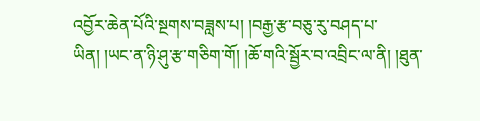འབྱོར་ཆེན་པོའི་སྔགས་བཟླས་པ། །བརྒྱ་རྩ་བཅུ་རུ་བཤད་པ་ཡིན། །ཡང་ན་ཉི་ཤུ་རྩ་གཅིག་གོ། །ཆོ་གའི་སྦྱོར་བ་འབྲིང་ལ་ནི། །ཐུན་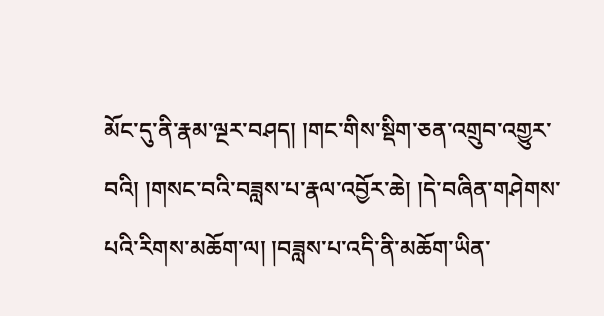མོང་དུ་ནི་རྣམ་ལྔར་བཤད། །གང་གིས་སྡིག་ཅན་འགྲུབ་འགྱུར་ བའི། །གསང་བའི་བཟླས་པ་རྣལ་འབྱོར་ཆེ། །དེ་བཞིན་གཤེགས་པའི་རིགས་མཆོག་ལ། །བཟླས་པ་འདི་ནི་མཆོག་ཡིན་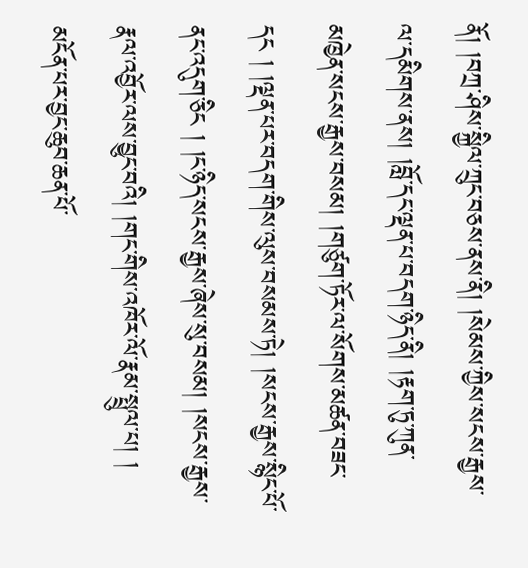ནོ། །བཀྲ་ཤིས་སྐྱིལ་ཀྲུང་བཅས་ནས་ནི། །སེམས་ཀྱིས་སངས་རྒྱས་ལ་དམིགས་ནས། །བློ་དང་ལྡན་པ་བདག་ཉིད་ནི། །རྟག་ཏུ་ཀུན་ མཁྱེན་སངས་རྒྱས་བསམ། །གཙུག་ཏོར་ལ་སོགས་མཚན་བཟང་དང ། །ལྡན་པར་བདག་གིས་ལུས་བསམས་ཏེ། །སངས་རྒྱས་སྙིང་པོ་ནང་འདུག་ཅིང ། །ང་ཉིད་སངས་རྒྱས་ཞེས་སུ་བསམ། །སངས་རྒྱས་རྣལ་འབྱོར་ལས་བྱུང་བའི། །གང་གིས་འཁོར་ལོ་རྣམ་སྤྲུལ་པ། །
མངོན་པར་བྱང་ཆུབ་ཆན་པོ་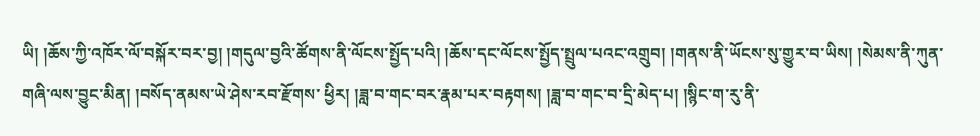ཡི། །ཆོས་ཀྱི་འཁོར་ལོ་བསྐོར་བར་བྱ། །གདུལ་བྱའི་ཚོགས་ནི་ལོངས་སྤྱོད་པའི། །ཆོས་དང་ལོངས་སྤྱོད་སྤྲུལ་པའང་འགྲུབ། །གནས་ནི་ཡོངས་སུ་གྱུར་བ་ཡིས། །སེམས་ནི་ཀུན་གཞི་ལས་བྱུང་མིན། །བསོད་ནམས་ཡེ་ཤེས་རབ་རྫོགས་ ཕྱིར། །ཟླ་བ་གང་བར་རྣམ་པར་བརྟགས། །ཟླ་བ་གང་བ་དྲི་མེད་པ། །སྙིང་ག་རུ་ནི་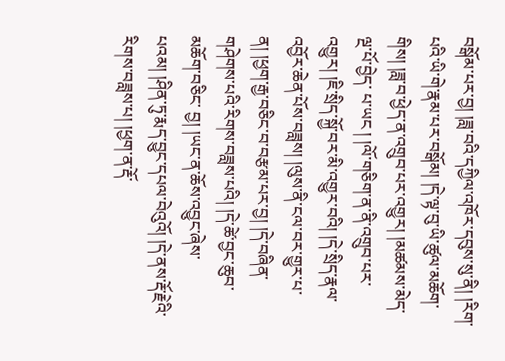བསྒོམ་པར་བྱ། །ཟླ་བའི་དཀྱིལ་འཁོར་དབུས་སུ་ནི། །རིག་པའི་ཡི་གེ་རྣམ་པར་བསྒོམ། །དེ་ལྟ་བུ་ཡི་ཚུལ་མཆོག་གིས། །ཟླ་བ་ཕྱེད་ན་འགྲུབ་པར་འགྱུར། །མཚམས་མེད་ལྔ་པོ་བྱེད་ པ་ཡང ། །ལོ་གཅིག་ན་ནི་འགྲུབ་པར་འགྱུར། །ཇི་སྲིད་སྐྱོ་བར་མི་འགྱུར་བའི། །དེ་སྲིད་རྣལ་འབྱོར་ཆེན་པོས་བཟླས། །ལུས་ནི་ངལ་བར་གྱུར་པ་ན། །ཕྱག་རྒྱ་བཅིང་བ་བརྩམ་པར་བྱ། །དེ་བཞིན་གཤེགས་པའི་རིགས་བཟླས་པའི། །དེ་ཚེ་བྱང་ཆུབ་མཆོག་བཅིང་ བྱ། །ཡང་ན་ཆོས་འབྱུང་ཞེས་པའམ། །ཤིན་ཏུ་རྨད་བྱུང་དཔལ་བེའུའོ། །དེ་ནས་རྡོ་རྗེའི་རིགས་བཟླས་པ། །ཕྱག་ན་རྡོ་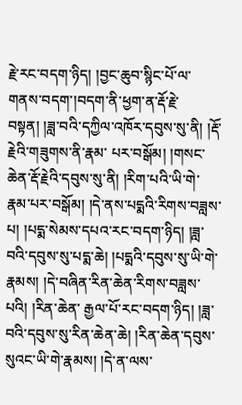རྗེ་རང་བདག་ཉིད། །བྱང་ཆུབ་སྙིང་པོ་ལ་གནས་བདག་།བདག་ནི་ཕྱག་ན་རྡོ་རྗེ་བསྟན། །ཟླ་བའི་དཀྱིལ་འཁོར་དབུས་སུ་ནི། །རྡོ་རྗེའི་གཟུགས་ནི་རྣམ་ པར་བསྒོམ། །གསང་ཆེན་རྡོ་རྗེའི་དབུས་སུ་ནི། །རིག་པའི་ཡི་གེ་རྣམ་པར་བསྒོམ། །དེ་ནས་པདྨའི་རིགས་བཟླས་པ། །པདྨ་སེམས་དཔའ་རང་བདག་ཉིད། །ཟླ་བའི་དབུས་སུ་པདྨ་ཆེ། །པདྨའི་དབུས་སུ་ཡི་གེ་རྣམས། །དེ་བཞིན་རིན་ཆེན་རིགས་བཟླས་པའི། །རིན་ཆེན་ རྒྱལ་པོ་རང་བདག་ཉིད། །ཟླ་བའི་དབུས་སུ་རིན་ཆེན་ཆེ། །རིན་ཆེན་དབུས་སུའང་ཡི་གེ་རྣམས། །དེ་ན་ལས་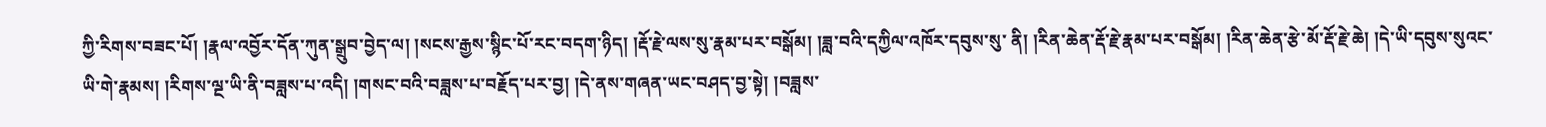ཀྱི་རིགས་བཟང་པོ། །རྣལ་འབྱོར་དོན་ཀུན་སྒྲུབ་བྱེད་ལ། །སངས་རྒྱས་སྙིང་པོ་རང་བདག་ཉིད། །རྡོ་རྗེ་ལས་སུ་རྣམ་པར་བསྒོམ། །ཟླ་བའི་དཀྱིལ་འཁོར་དབུས་སུ་ ནི། །རིན་ཆེན་རྡོ་རྗེ་རྣམ་པར་བསྒོམ། །རིན་ཆེན་རྩེ་མོ་རྡོ་རྗེ་ཆེ། །དེ་ཡི་དབུས་སུའང་ཡི་གེ་རྣམས། །རིགས་ལྔ་ཡི་ནི་བཟླས་པ་འདི། །གསང་བའི་བཟླས་པ་བརྗོད་པར་བྱ། །དེ་ནས་གཞན་ཡང་བཤད་བྱ་སྟེ། །བཟླས་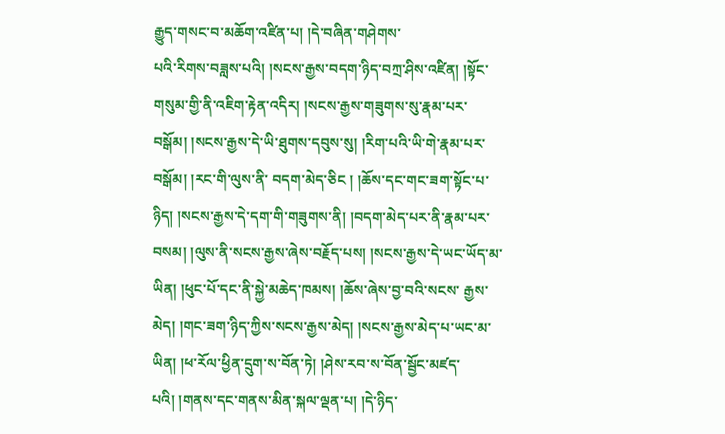རྒྱུད་གསང་བ་མཆོག་འཛིན་པ། །དེ་བཞིན་གཤེགས་
པའི་རིགས་བཟླས་པའི། །སངས་རྒྱས་བདག་ཉིད་བཀྲ་ཤིས་འཛིན། །སྟོང་གསུམ་གྱི་ནི་འཇིག་རྟེན་འདིར། །སངས་རྒྱས་གཟུགས་སུ་རྣམ་པར་བསྒོམ། །སངས་རྒྱས་དེ་ཡི་ཐུགས་དབུས་སུ། །རིག་པའི་ཡི་གེ་རྣམ་པར་བསྒོམ། །རང་གི་ལུས་ནི་ བདག་མེད་ཅིང ། །ཆོས་དང་གང་ཟག་སྟོང་པ་ཉིད། །སངས་རྒྱས་དེ་དག་གི་གཟུགས་ནི། །བདག་མེད་པར་ནི་རྣམ་པར་བསམ། །ལུས་ནི་སངས་རྒྱས་ཞེས་བརྗོད་པས། །སངས་རྒྱས་དེ་ཡང་ཡོད་མ་ཡིན། །ཕུང་པོ་དང་ནི་སྐྱེ་མཆེད་ཁམས། །ཆོས་ཞེས་བྱ་བའི་སངས་ རྒྱས་མེད། །གང་ཟག་ཉིད་ཀྱིས་སངས་རྒྱས་མེད། །སངས་རྒྱས་མེད་པ་ཡང་མ་ཡིན། །ཕ་རོལ་ཕྱིན་དྲུག་ས་བོན་ཏེ། །ཤེས་རབ་ས་བོན་སྦྱོང་མཛད་པའི། །གནས་དང་གནས་མིན་སྐལ་ལྡན་པ། །དེ་ཉིད་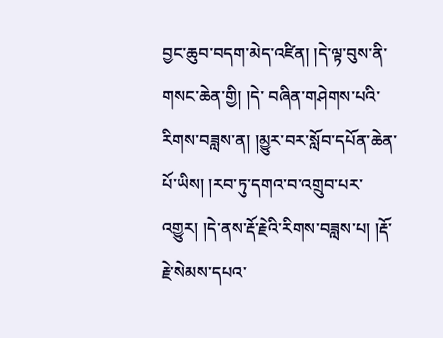བྱང་ཆུབ་བདག་མེད་འཛིན། །དེ་ལྟ་བུས་ནི་གསང་ཆེན་གྱི། །དེ་ བཞིན་གཤེགས་པའི་རིགས་བཟླས་ན། །མྱུར་བར་སློབ་དཔོན་ཆེན་པོ་ཡིས། །རབ་ཏུ་དགའ་བ་འགྲུབ་པར་འགྱུར། །དེ་ནས་རྡོ་རྗེའི་རིགས་བཟླས་པ། །རྡོ་རྗེ་སེམས་དཔའ་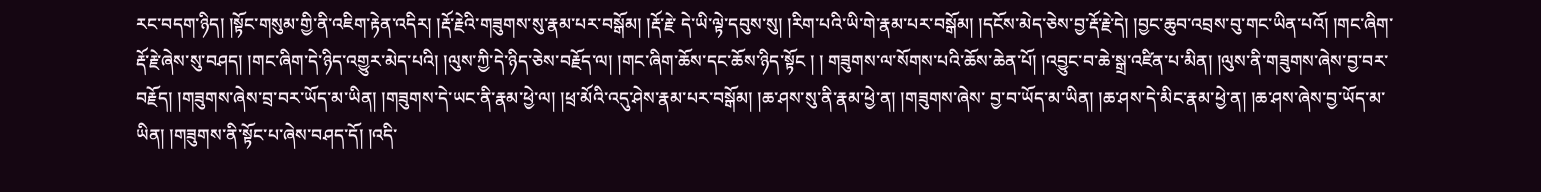རང་བདག་ཉིད། །སྟོང་གསུམ་གྱི་ནི་འཇིག་རྟེན་འདིར། །རྡོ་རྗེའི་གཟུགས་སུ་རྣམ་པར་བསྒོམ། །རྡོ་རྗེ་ དེ་ཡི་ལྟེ་དབུས་སུ། །རིག་པའི་ཡི་གེ་རྣམ་པར་བསྒོམ། །དངོས་མེད་ཅེས་བྱ་རྡོ་རྗེ་དེ། །བྱང་ཆུབ་འབྲས་བུ་གང་ཡིན་པའོ། །གང་ཞིག་རྡོ་རྗེ་ཞེས་སུ་བཤད། །གང་ཞིག་དེ་ཉིད་འགྱུར་མེད་པའི། །ལུས་ཀྱི་དེ་ཉིད་ཅེས་བརྗོད་ལ། །གང་ཞིག་ཆོས་དང་ཆོས་ཉིད་སྟོང ། ། གཟུགས་ལ་སོགས་པའི་ཆོས་ཆེན་པོ། །འབྱུང་བ་ཆེ་སྒྲ་འཛིན་པ་མིན། །ལུས་ནི་གཟུགས་ཞེས་བྱ་བར་བརྗོད། །གཟུགས་ཞེས་བྲ་བར་ཡོད་མ་ཡིན། །གཟུགས་དེ་ཡང་ནི་རྣམ་ཕྱེ་ལ། །ཕྲ་མོའི་འདུ་ཤེས་རྣམ་པར་བསྒོམ། །ཆ་ཤས་སུ་ནི་རྣམ་ཕྱེ་ན། །གཟུགས་ཞེས་ བྱ་བ་ཡོད་མ་ཡིན། །ཆ་ཤས་དེ་མིང་རྣམ་ཕྱེ་ན། །ཆ་ཤས་ཞེས་བྱ་ཡོད་མ་ཡིན། །གཟུགས་ནི་སྟོང་པ་ཞེས་བཤད་དོ། །འདི་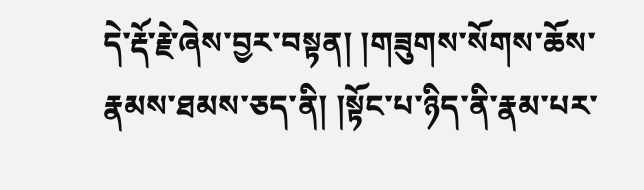དེ་རྡོ་རྗེ་ཞེས་བྱར་བསྟན། །གཟུགས་སོགས་ཆོས་རྣམས་ཐམས་ཅད་ནི། །སྟོང་པ་ཉིད་ནི་རྣམ་པར་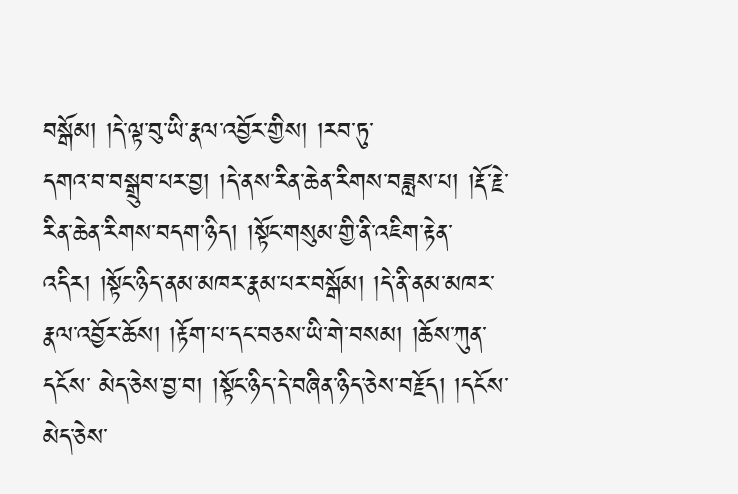བསྒོམ། །དེ་ལྟ་བུ་ཡི་རྣལ་འབྱོར་གྱིས། །རབ་ཏུ་
དགའ་བ་བསྒྲུབ་པར་བྱ། །དེ་ནས་རིན་ཆེན་རིགས་བཟླས་པ། །རྡོ་རྗེ་རིན་ཆེན་རིགས་བདག་ཉིད། །སྟོང་གསུམ་གྱི་ནི་འཇིག་རྟེན་འདིར། །སྟོང་ཉིད་ནམ་མཁར་རྣམ་པར་བསྒོམ། །དེ་ནི་ནམ་མཁར་རྣལ་འབྱོར་ཆོས། །རྟོག་པ་དང་བཅས་ཡི་གེ་བསམ། །ཆོས་ཀུན་དངོས་ མེད་ཅེས་བྱ་བ། །སྟོང་ཉིད་དེ་བཞིན་ཉིད་ཅེས་བརྗོད། །དངོས་མེད་ཅེས་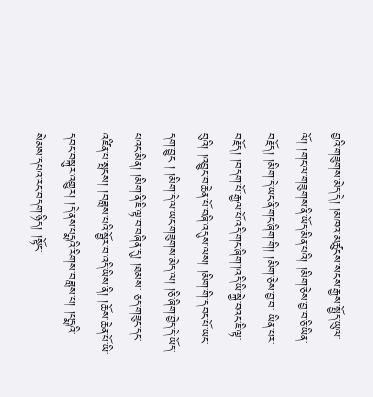བྱའི་གཟུགས་མེད་དེ། །མཁའ་མཚུངས་སངས་རྒྱས་སྤྱོད་ཡུལ་ལོ། །གང་ལ་གཟུགས་ནི་ཡོད་མིན་པའི། །མིག་ཅེས་བྱ་བ་ཅི་ཡིན་བརྗོད། །མིག་དེ་ཡང་ནི་གང་ཞིག་གི། །མིག་ཅེས་བྱ་བ་ ཡིན་པར་བརྗོད། །བདག་པོ་རྒྱལ་པོ་འདི་གང་ཞིག་།འདི་ཡི་སྐྱེ་བའང་ཇི་ལྟ་བུའི། །འབྱུང་བ་ཆེན་པོ་བཞི་འདུས་ལས། །མིག་གི་དབང་པོ་ཡང་དག་བྱུང ། །མིག་དེ་ལ་ཡང་གཟུགས་མེད་ལ། །ཅི་ཞིག་བྱེད་དེ་ཡོད་པའང་མིན། །མིག་ནི་ཇི་ལྟ་བ་བཞིན་དུ། །ཐམས་ ཅད་གཟུང་དང་འཛིན་པ་སྤངས། །བཟླས་པའི་སྦྱོར་བ་འདི་ཡིས་ནི། །ཆོས་ཆེན་པོ་ཡི་དབང་བསྐུར་འགྱུར། །དེ་ནས་པདྨའི་རིགས་བཟླས་པ། །པདྨའི་སེམས་དཔའ་རང་བདག་ཉིད། །སྟོང་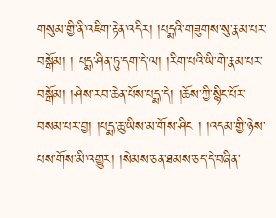གསུམ་གྱི་ནི་འཇིག་རྟེན་འདིར། །པདྨའི་གཟུགས་སུ་རྣམ་པར་བསྒོམ། ། པདྨ་ཤིན་ཏུ་དག་དེ་ལ། །རིག་པའི་ཡི་གེ་རྣམ་པར་བསྒོམ། །ཤེས་རབ་ཆེན་པོས་པདྨ་དེ། །ཆོས་ཀྱི་སྙིང་པོར་བསམ་པར་བྱ། །པདྨ་ཆུ་ཡིས་མ་གོས་ཤིང ། །འདམ་གྱི་ཉེས་པས་གོས་མི་འགྱུར། །སེམས་ཅན་ཐམས་ཅད་དེ་བཞིན་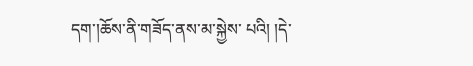དག་།ཆོས་ནི་གཟོད་ནས་མ་སྐྱེས་ པའི། །དེ་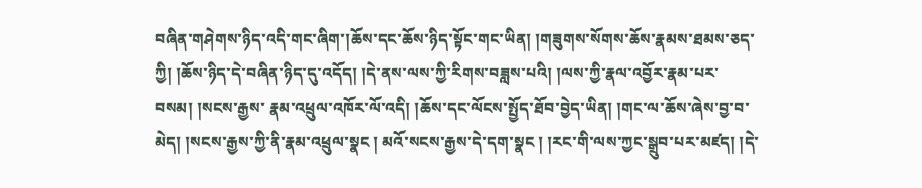བཞིན་གཤེགས་ཉིད་འདི་གང་ཞིག་།ཆོས་དང་ཆོས་ཉིད་སྟོང་གང་ཡིན། །གཟུགས་སོགས་ཆོས་རྣམས་ཐམས་ཅད་ཀྱི། །ཆོས་ཉིད་དེ་བཞིན་ཉིད་དུ་འདོད། །དེ་ནས་ལས་ཀྱི་རིགས་བཟླས་པའི། །ལས་ཀྱི་རྣལ་འབྱོར་རྣམ་པར་བསམ། །སངས་རྒྱས་ རྣམ་འཕྲུལ་འཁོར་ལོ་འདི། །ཆོས་དང་ལོངས་སྤྱོད་ཐོབ་བྱེད་ཡིན། །གང་ལ་ཆོས་ཞེས་བྱ་བ་མེད། །སངས་རྒྱས་ཀྱི་ནི་རྣམ་འཕྲུལ་སྣང ། མའོ་སངས་རྒྱས་དེ་དག་སྣང ། །རང་གི་ལས་ཀྱང་སྒྲུབ་པར་མཛད། །དེ་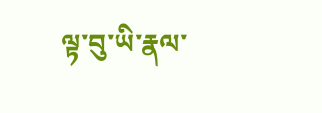ལྟ་བུ་ཡི་རྣལ་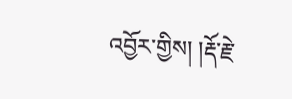འབྱོར་གྱིས། །རྡོ་རྗེ་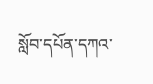སློབ་དཔོན་དཀའ་